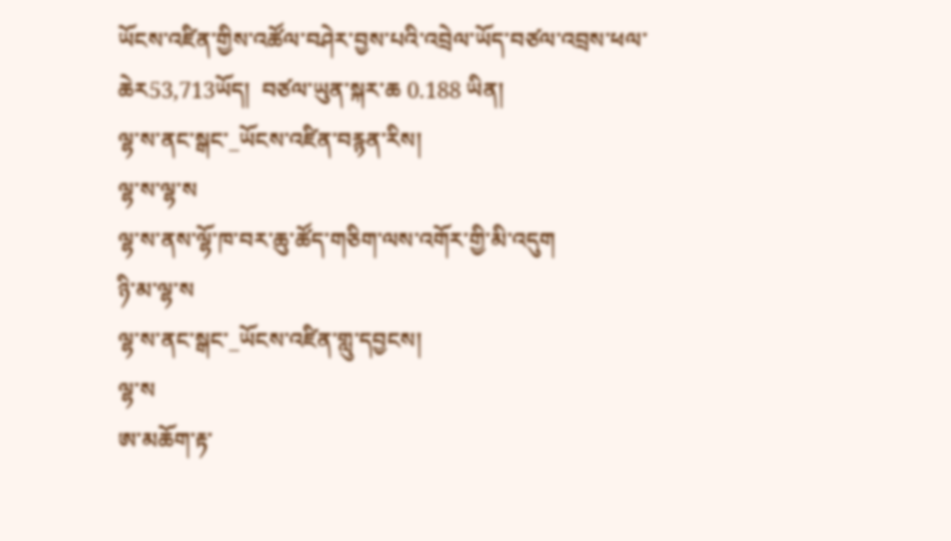ཡོངས་འཛིན་གྱིས་འཚོལ་བཤེར་བྱས་པའི་འབྲེལ་ཡོད་བཙལ་འབྲས་ཕལ་ཆེར53,713ཡོད།  བཙལ་ཡུན་སྐར་ཆ 0.188 ཡིན།
ལྷ་ས་ནང་སྒང་_ཡོངས་འཛིན་བརྙན་རིས།
ལྷ་ས་ལྷ་ས
ལྷ་ས་ནས་ལྷོ་ཁ་བར་ཆུ་ཚོད་གཅིག་ལས་འགོར་གྱི་མི་འདུག
ཉི་མ་ལྷ་ས
ལྷ་ས་ནང་སྒང་_ཡོངས་འཛིན་གླུ་དབྱངས།
ལྷ་ས
ཨ་མཆོག་རྟ་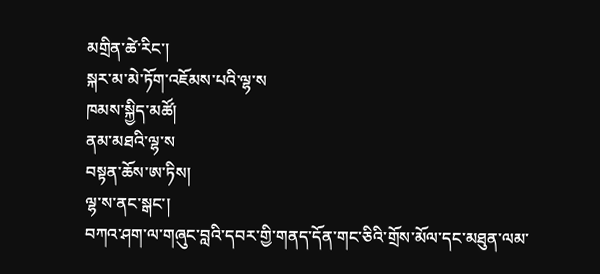མགྲིན་ཚེ་རིང་།
སྐར་མ་མེ་ཏོག་འཇོམས་པའི་ལྷ་ས
ཁམས་སྐྱིད་མཚོ།
ནམ་མཐའི་ལྷ་ས
བསྟན་ཆོས་ཨ་ཏིས།
ལྷ་ས་ནང་སྒང་།
བཀའ་ཤག་ལ་གཞུང་བླའི་དབར་གྱི་གནད་དོན་གང་ཅིའི་གྲོས་མོལ་དང་མཐུན་ལམ་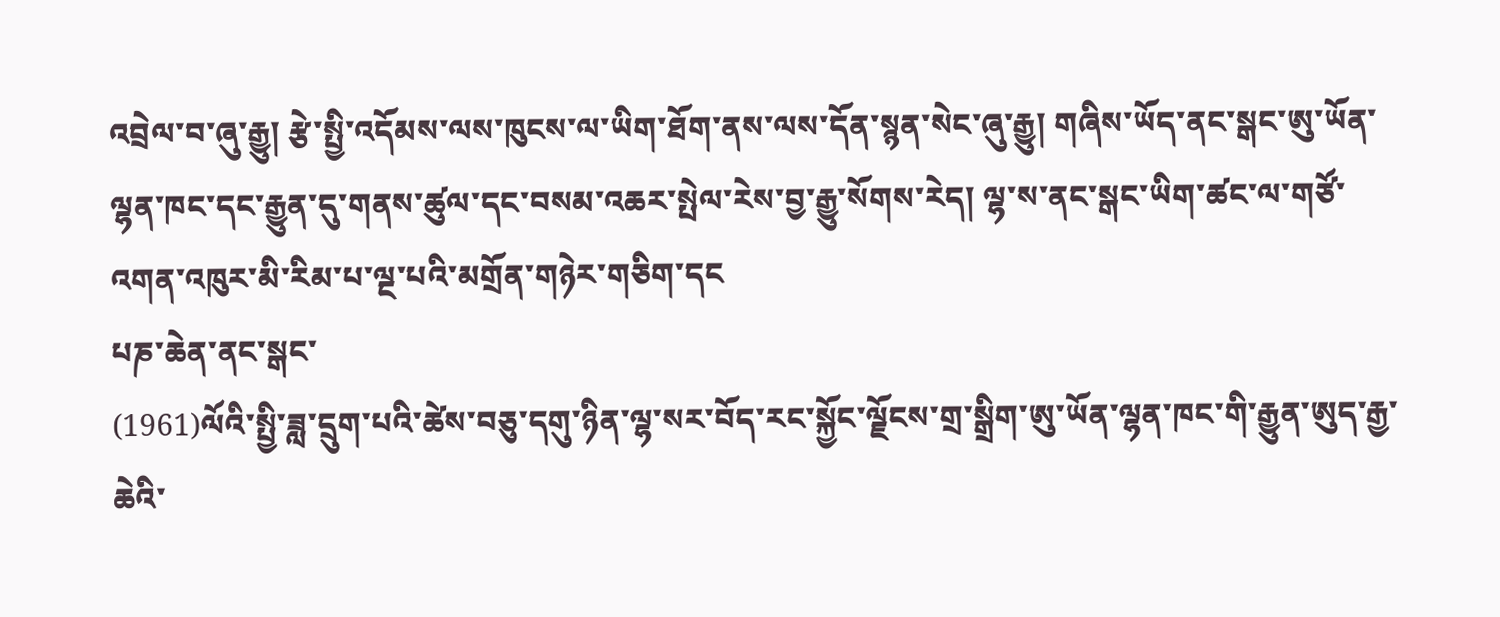འབྲེལ་བ་ཞུ་རྒྱུ། རྩེ་སྤྱི་འདོམས་ལས་ཁུངས་ལ་ཡིག་ཐོག་ནས་ལས་དོན་སྙན་སེང་ཞུ་རྒྱུ། གཞིས་ཡོད་ནང་སྒང་ཨུ་ཡོན་ལྷན་ཁང་དང་རྒྱུན་དུ་གནས་ཚུལ་དང་བསམ་འཆར་སྤེལ་རེས་བྱ་རྒྱུ་སོགས་རེད། ལྷ་ས་ནང་སྒང་ཡིག་ཚང་ལ་གཙོ་འགན་འཁུར་མི་རིམ་པ་ལྔ་པའི་མགྲོན་གཉེར་གཅིག་དང
པཎ་ཆེན་ནང་སྒང་
(1961)ལོའི་སྤྱི་ཟླ་དྲུག་པའི་ཚེས་བཅུ་དགུ་ཉིན་ལྷ་སར་བོད་རང་སྐྱོང་ལྗོངས་གྲ་སྒྲིག་ཨུ་ཡོན་ལྷན་ཁང་གི་རྒྱུན་ཨུད་རྒྱ་ཆེའི་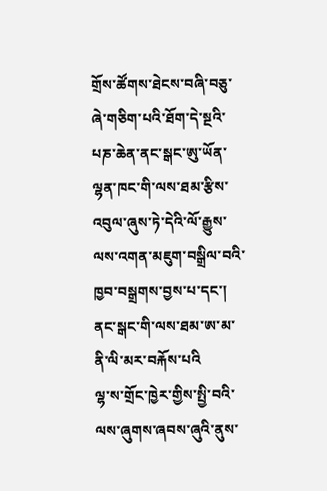གྲོས་ཚོགས་ཐེངས་བཞི་བཅུ་ཞེ་གཅིག་པའི་ཐོག་དེ་སྔའི་པཎ་ཆེན་ནང་སྒང་ཨུ་ཡོན་ལྷན་ཁང་གི་ལས་ཐམ་རྩིས་འབུལ་ཞུས་ཏེ་དེའི་ལོ་རྒྱུས་ལས་འགན་མཇུག་བསྒྲིལ་བའི་ཁྱབ་བསྒྲགས་བྱས་པ་དང་། ནང་སྒང་གི་ལས་ཐམ་ཨ་མ་ནི་ལི་མར་བརྐོས་པའི
ལྷ་ས་གྲོང་ཁྱེར་གྱིས་སྤྱི་བའི་ལས་ཞུགས་ཞབས་ཞུའི་ནུས་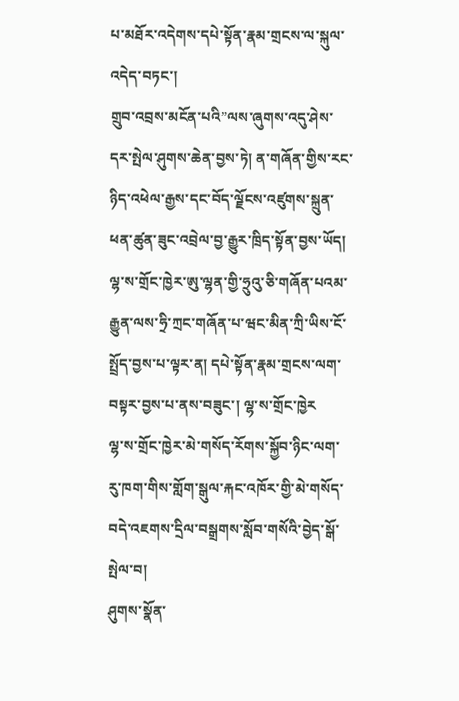པ་མཐོར་འདེགས་དཔེ་སྟོན་རྣམ་གྲངས་ལ་སྐུལ་འདེད་བཏང་།
གྲུབ་འབྲས་མངོན་པའི”ལས་ཞུགས་འདུ་ཤེས་དར་སྤེལ་ཤུགས་ཆེན་བྱས་ཏེ། ན་གཞོན་གྱིས་རང་ཉིད་འཕེལ་རྒྱས་དང་བོད་ལྗོངས་འཛུགས་སྐྲུན་ཕན་ཚུན་ཟུང་འབྲེལ་བྱ་རྒྱུར་ཁྲིད་སྟོན་བྱས་ཡོད། ལྷ་ས་གྲོང་ཁྱེར་ཨུ་ལྷན་གྱི་ཧྲུའུ་ཅི་གཞོན་པའམ་རྒྱུན་ལས་ཧྲི་ཀྲང་གཞོན་པ་ཝང་མིན་ཀྲི་ཡིས་ངོ་སྤྲོད་བྱས་པ་ལྟར་ན། དཔེ་སྟོན་རྣམ་གྲངས་ལག་བསྟར་བྱས་པ་ནས་བཟུང་། ལྷ་ས་གྲོང་ཁྱེར
ལྷ་ས་གྲོང་ཁྱེར་མེ་གསོད་རོགས་སྐྱོབ་ཉིང་ལག་རུ་ཁག་གིས་གློག་སྒུལ་རྐང་འཁོར་གྱི་མེ་གསོད་བདེ་འཇགས་དྲིལ་བསྒྲགས་སློབ་གསོའི་བྱེད་སྒོ་སྤེལ་བ།
ཤུགས་སྣོན་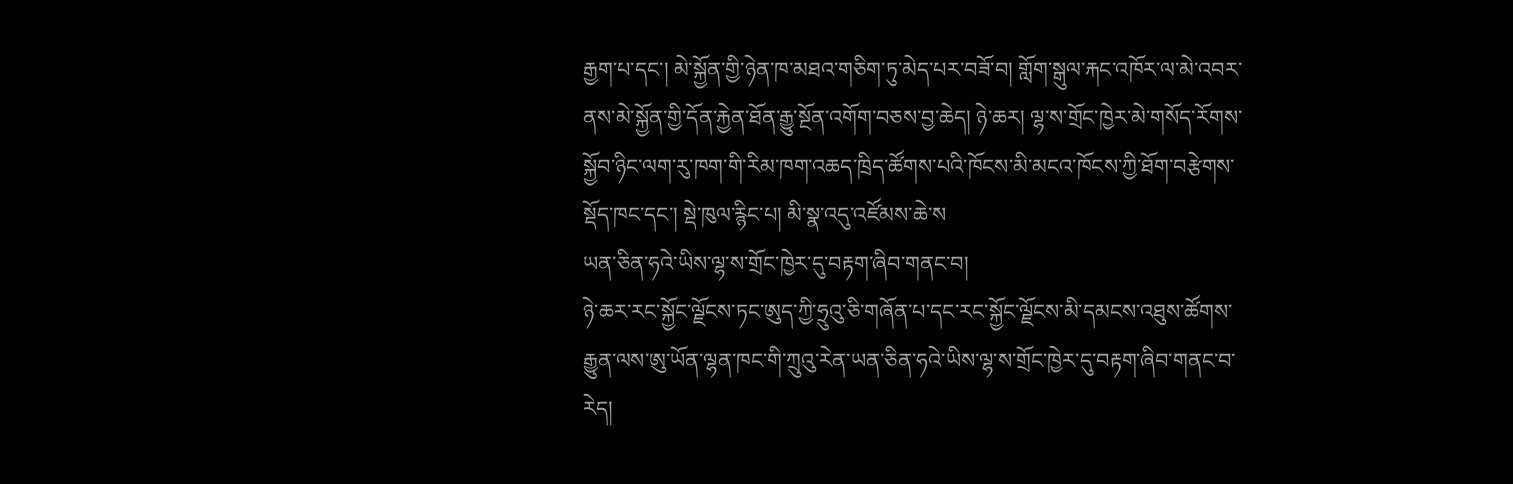རྒྱག་པ་དང་། མེ་སྐྱོན་གྱི་ཉེན་ཁ་མཐའ་གཅིག་ཏུ་མེད་པར་བཟོ་བ། གློག་སྒུལ་རྐང་འཁོར་ལ་མེ་འབར་ནས་མེ་སྐྱོན་གྱི་དོན་རྐྱེན་ཐོན་རྒྱུ་སྔོན་འགོག་བཅས་བྱ་ཆེད། ཉེ་ཆར། ལྷ་ས་གྲོང་ཁྱེར་མེ་གསོད་རོགས་སྐྱོབ་ཉིང་ལག་རུ་ཁག་གི་རིམ་ཁག་འཆད་ཁྲིད་ཚོགས་པའི་ཁོངས་མི་མངའ་ཁོངས་ཀྱི་ཐོག་བརྩེགས་སྡོད་ཁང་དང་། སྡེ་ཁུལ་རྙིང་པ། མི་སྣ་འདུ་འཛོམས་ཆེ་ས
ཡན་ཅིན་ཧའེ་ཡིས་ལྷ་ས་གྲོང་ཁྱེར་དུ་བརྟག་ཞིབ་གནང་བ།
ཉེ་ཆར་རང་སྐྱོང་ལྗོངས་ཏང་ཨུད་ཀྱི་ཧྲུའུ་ཅི་གཞོན་པ་དང་རང་སྐྱོང་ལྗོངས་མི་དམངས་འཐུས་ཚོགས་རྒྱུན་ལས་ཨུ་ཡོན་ལྷན་ཁང་གི་ཀྲུའུ་རེན་ཡན་ཅིན་ཧའེ་ཡིས་ལྷ་ས་གྲོང་ཁྱེར་དུ་བརྟག་ཞིབ་གནང་བ་རེད།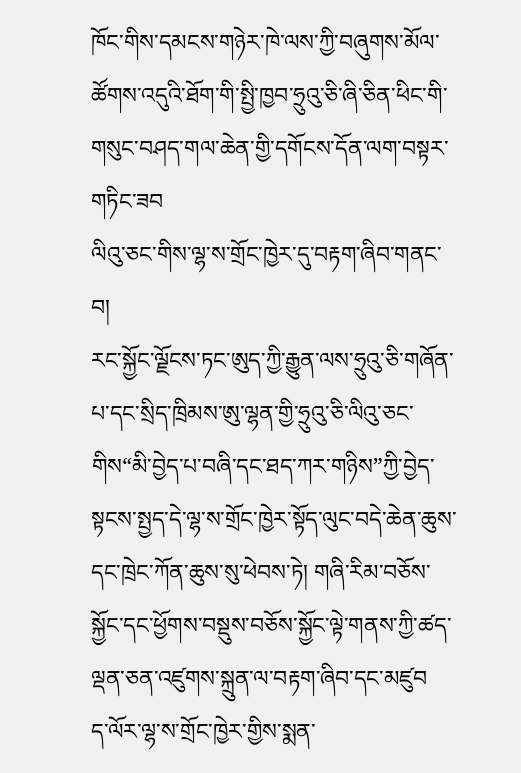ཁོང་གིས་དམངས་གཉེར་ཁེ་ལས་ཀྱི་བཞུགས་མོལ་ཚོགས་འདུའི་ཐོག་གི་སྤྱི་ཁྱབ་ཧྲུའུ་ཅི་ཞི་ཅིན་ཕིང་གི་གསུང་བཤད་གལ་ཆེན་གྱི་དགོངས་དོན་ལག་བསྟར་གཏིང་ཟབ
ལིའུ་ཅང་གིས་ལྷ་ས་གྲོང་ཁྱེར་དུ་བརྟག་ཞིབ་གནང་བ།
རང་སྐྱོང་ལྗོངས་ཏང་ཨུད་ཀྱི་རྒྱུན་ལས་ཧྲུའུ་ཅི་གཞོན་པ་དང་སྲིད་ཁྲིམས་ཨུ་ལྷན་གྱི་ཧྲུའུ་ཅི་ལིའུ་ཅང་གིས“མི་བྱེད་པ་བཞི་དང་ཐད་ཀར་གཉིས”ཀྱི་བྱེད་སྟངས་སྤྱད་དེ་ལྷ་ས་གྲོང་ཁྱེར་སྟོད་ལུང་བདེ་ཆེན་ཆུས་དང་ཁྲེང་ཀོན་ཆུས་སུ་ཕེབས་ཏེ། གཞི་རིམ་བཅོས་སྐྱོང་དང་ཕྱོགས་བསྡུས་བཅོས་སྐྱོང་ལྟེ་གནས་ཀྱི་ཚད་ལྡན་ཅན་འཛུགས་སྐྲུན་ལ་བརྟག་ཞིབ་དང་མཛུབ
ད་ལོར་ལྷ་ས་གྲོང་ཁྱེར་གྱིས་སྨན་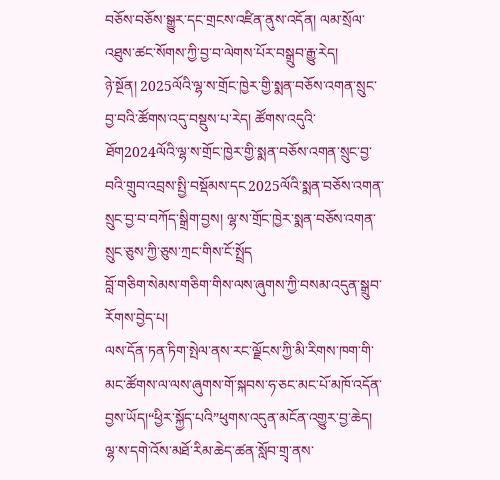བཅོས་བཅོས་སྒྱུར་དང་གྲངས་འཛིན་ནུས་འདོན། ལམ་སྲོལ་འཐུས་ཚང་སོགས་ཀྱི་བྱ་བ་ལེགས་པོར་བསྒྲུབ་རྒྱུ་རེད།
ཉེ་སྔོན། 2025ལོའི་ལྷ་ས་གྲོང་ཁྱེར་གྱི་སྨན་བཅོས་འགན་སྲུང་བྱ་བའི་ཚོགས་འདུ་བསྡུས་པ་རེད། ཚོགས་འདུའི་ཐོག2024ལོའི་ལྷ་ས་གྲོང་ཁྱེར་གྱི་སྨན་བཅོས་འགན་སྲུང་བྱ་བའི་གྲུབ་འབྲས་སྤྱི་བསྡོམས་དང2025ལོའི་སྨན་བཅོས་འགན་སྲུང་བྱ་བ་བཀོད་སྒྲིག་བྱས། ལྷ་ས་གྲོང་ཁྱེར་སྨན་བཅོས་འགན་སྲུང་ཅུས་ཀྱི་ཅུས་ཀྲང་གིས་ངོ་སྤྲོད
བློ་གཅིག་སེམས་གཅིག་གིས་ལས་ཞུགས་ཀྱི་བསམ་འདུན་སྒྲུབ་རོགས་བྱེད་པ།
ལས་དོན་ཏན་ཏིག་སྤེལ་ནས་རང་ལྗོངས་ཀྱི་མི་རིགས་ཁག་གི་མང་ཚོགས་ལ་ལས་ཞུགས་གོ་སྐབས་ཧ་ཅང་མང་པོ་མཁོ་འདོན་བྱས་ཡོད།“ཕྱིར་སྐྱོད་པའི”ཕུགས་འདུན་མངོན་འགྱུར་བྱ་ཆེད། ལྷ་ས་དགེ་འོས་མཐོ་རིམ་ཆེད་ཚན་སློབ་གྲྭ་ནས་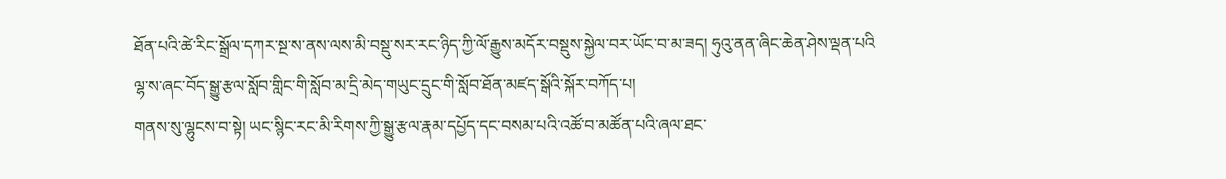ཐོན་པའི་ཚེ་རིང་སྒྲོལ་དཀར་སྔ་ས་ནས་ལས་མི་བསྡུ་སར་རང་ཉིད་ཀྱི་ལོ་རྒྱུས་མདོར་བསྡུས་སྐྱེལ་བར་ཡོང་བ་མ་ཟད། ཧུའུ་ནན་ཞིང་ཆེན་ཤེས་ལྡན་པའི
ལྷ་ས་ཞང་བོད་སྒྱུ་རྩལ་སློབ་གླིང་གི་སློབ་མ་དྲི་མེད་གཡུང་དྲུང་གི་སློབ་ཐོན་མཛད་སྒོའི་སྐོར་བཀོད་པ།
གནས་སུ་ལྷུངས་བ་སྟེ། ཡང་སྙིང་རང་མི་རིགས་ཀྱི་སྒྱུ་རྩལ་རྣམ་དཔྱོད་དང་བསམ་པའི་འཚོ་བ་མཚོན་པའི་ཞལ་ཐང་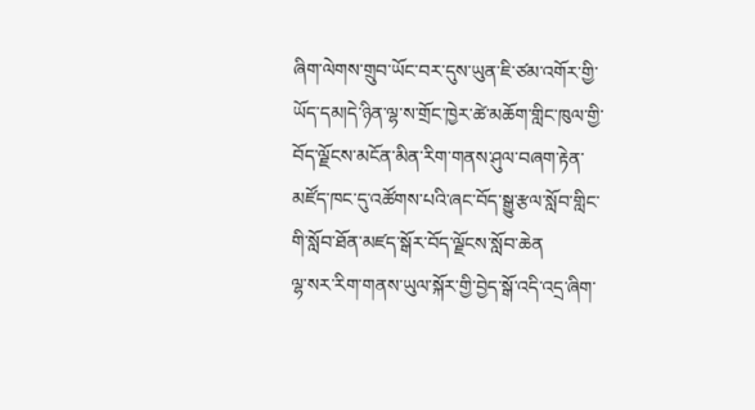ཞིག་ལེགས་གྲུབ་ཡོང་བར་དུས་ཡུན་ཇི་ཙམ་འགོར་གྱི་ཡོད་དམ།དེ་ཉིན་ལྷ་ས་གྲོང་ཁྱེར་ཚེ་མཆོག་གླིང་ཁུལ་གྱི་བོད་ལྗོངས་མངོན་མིན་རིག་གནས་ཤུལ་བཞག་རྟེན་མཛོད་ཁང་དུ་འཚོགས་པའི་ཞང་བོད་སྒྱུ་རྩལ་སློབ་གླིང་གི་སློབ་ཐོན་མཛད་སྒོར་བོད་ལྗོངས་སློབ་ཆེན
ལྷ་སར་རིག་གནས་ཡུལ་སྐོར་གྱི་བྱེད་སྒོ་འདི་འདྲ་ཞིག་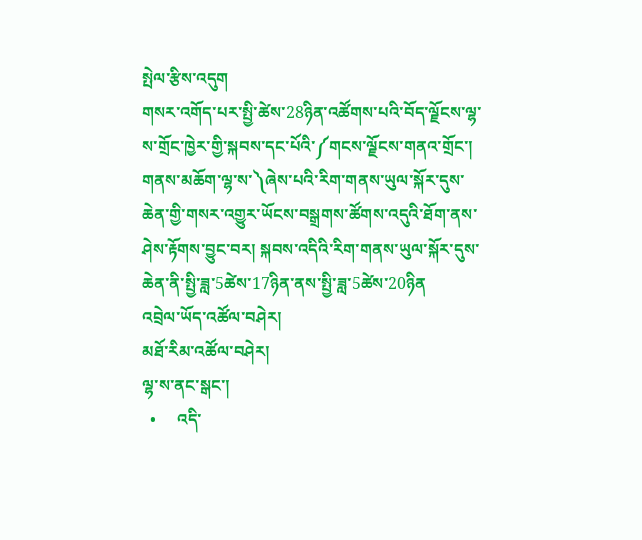སྤེལ་རྩིས་འདུག
གསར་འགོད་པར་སྤྱི་ཚེས་28ཉིན་འཚོགས་པའི་བོད་ལྗོངས་ལྷ་ས་གྲོང་ཁྱེར་གྱི་སྐབས་དང་པོའི་༼གངས་ལྗོངས་གནའ་གྲོང་། གནས་མཆོག་ལྷ་ས་༽ཞེས་པའི་རིག་གནས་ཡུལ་སྐོར་དུས་ཆེན་གྱི་གསར་འགྱུར་ཡོངས་བསྒྲགས་ཚོགས་འདུའི་ཐོག་ནས་ཤེས་རྟོགས་བྱུང་བར། སྐབས་འདིའི་རིག་གནས་ཡུལ་སྐོར་དུས་ཆེན་ནི་སྤྱི་ཟླ་5ཚེས་17ཉིན་ནས་སྤྱི་ཟླ་5ཚེས་20ཉིན
འབྲེལ་ཡོད་འཚོལ་བཤེར།
མཐོ་རིམ་འཚོལ་བཤེར།
ལྷ་ས་ནང་སྒང་།
  •     འདི་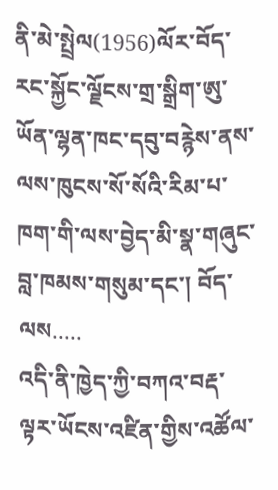ནི་མེ་སྤྲེལ(1956)ལོར་བོད་རང་སྐྱོང་ལྗོངས་གྲ་སྒྲིག་ཨུ་ཡོན་ལྷན་ཁང་དབུ་བརྙེས་ནས་ལས་ཁུངས་སོ་སོའི་རིམ་པ་ཁག་གི་ལས་བྱེད་མི་སྣ་གཞུང་བླ་ཁམས་གསུམ་དང་། བོད་ལས.....
འདི་ནི་ཁྱེད་ཀྱི་བཀའ་བརྡ་ལྟར་ཡོངས་འཛིན་གྱིས་འཚོལ་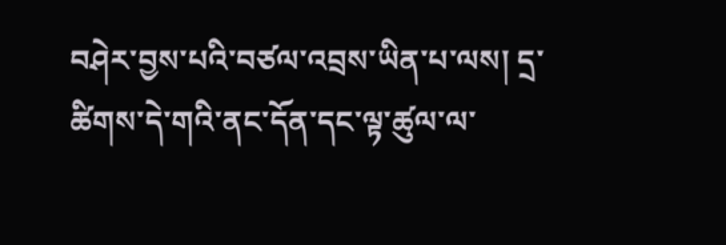བཤེར་བྱས་པའི་བཙལ་འབྲས་ཡིན་པ་ལས། དྲ་ཚིགས་དེ་གའི་ནང་དོན་དང་ལྟ་ཚུལ་ལ་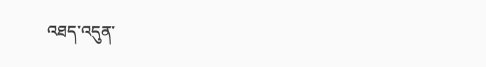འཐད་འདུན་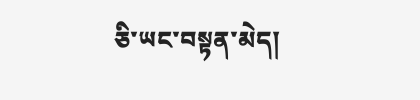ཅི་ཡང་བསྟན་མེད།